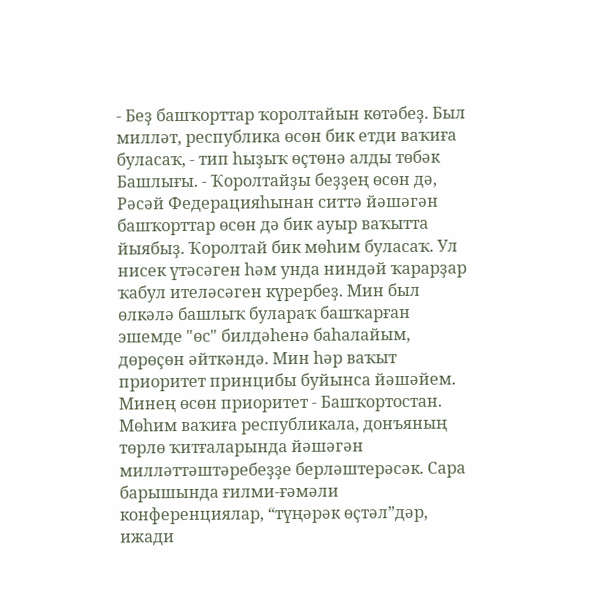- Беҙ башҡорттар ҡоролтайын көтәбеҙ. Был милләт, республика өсөн бик етди ваҡиға буласаҡ, - тип һыҙыҡ өҫтөнә алды төбәк Башлығы. - Ҡоролтайҙы беҙҙең өсөн дә, Рәсәй Федерацияһынан ситтә йәшәгән башҡорттар өсөн дә бик ауыр ваҡытта йыябыҙ. Ҡоролтай бик мөһим буласаҡ. Ул нисек үтәсәген һәм унда ниндәй ҡарарҙар ҡабул ителәсәген күрербеҙ. Мин был өлкәлә башлыҡ булараҡ башҡарған эшемде "өс" билдәһенә баһалайым, дөрөҫөн әйткәндә. Мин һәр ваҡыт приоритет принцибы буйынса йәшәйем. Минең өсөн приоритет - Башҡортостан.
Мөһим ваҡиға республикала, донъяның төрлө ҡитғаларында йәшәгән милләттәштәребеҙҙе берләштерәсәк. Сара барышында ғилми-ғәмәли конференциялар, “түңәрәк өҫтәл”дәр, ижади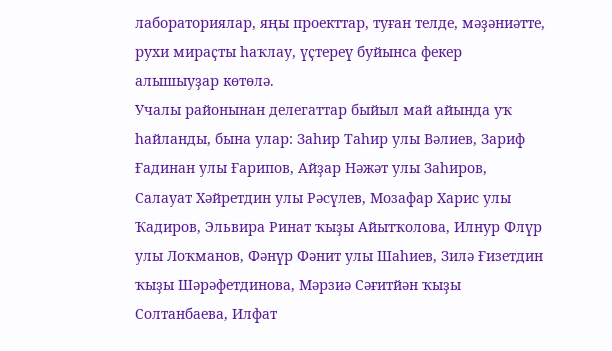лабораториялар, яңы проекттар, туған телде, мәҙәниәтте, рухи мираҫты һаҡлау, үҫтереү буйынса фекер алышыуҙар көтөлә.
Учалы районынан делегаттар быйыл май айында уҡ һайланды, бына улар: Заһир Таһир улы Вәлиев, Зариф Ғадинан улы Ғарипов, Айҙар Нәжәт улы Заһиров, Салауат Хәйретдин улы Рәсүлев, Мозафар Харис улы Ҡадиров, Эльвира Ринат ҡыҙы Айытҡолова, Илнур Флүр улы Лоҡманов, Фәнүр Фәнит улы Шаһиев, Зилә Ғизетдин ҡыҙы Шәрәфетдинова, Мәрзиә Сәғитйән ҡыҙы Солтанбаева, Илфат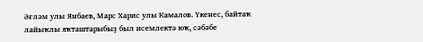Әғләм улы Янбаев, Марс Харис улы Камалов. Үкенес, байтаҡ лайыҡлы яҡташтарыбыҙ был исемлектә юҡ, сәбәбе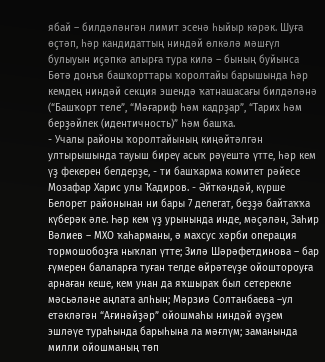ябай – билдәләнгән лимит эсенә һыйыр кәрәк. Шуға өҫтәп, һәр кандидаттың ниндәй өлкәлә мәшғүл булыуын иҫәпкә алырға тура килә – бының буйынса Бөтә донъя башҡорттары ҡоролтайы барышында һәр кемдең ниндәй секция эшендә ҡатнашасағы билдәләнә (“Башҡорт теле”, “Мәғариф һәм кадрҙар”, “Тарих һәм берҙәйлек (идентичность)” һәм башҡа.
- Учалы районы ҡоролтайының киңәйтәлгән ултырышында тауыш биреү асыҡ рәүештә үтте, һәр кем үҙ фекерен белдерҙе, - ти башҡарма комитет рәйесе Мозафар Харис улы Ҡадиров. - Әйткәндәй, күрше Белорет районынан ни бары 7 делегат, беҙҙә байтаҡҡа күберәк әле. Һәр кем үҙ урынында инде, мәҫәлән, Заһир Вәлиев – МХО ҡаһарманы, ә махсус хәрби операция тормошобоҙға ныҡлап үтте; Зилә Шәрәфетдинова – бар ғүмерен балаларға туған телде өйрәтеүҙе ойоштороуға арнаған кеше, кем унан да яҡшыраҡ был сетерекле мәсьәләне аңлата алһын; Мәрзиә Солтанбаева –ул етәкләгән “Ағинәйҙәр” ойошмаһы ниндәй әүҙем эшләүе тураһында барыһына ла мәғлүм; заманында милли ойошманың төп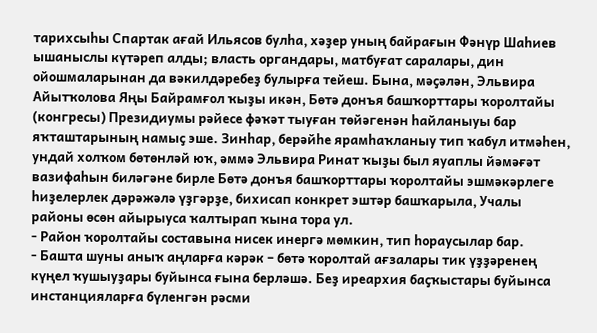тарихсыһы Спартак ағай Ильясов булһа, хәҙер уның байрағын Фәнүр Шаһиев ышаныслы күтәреп алды; власть органдары, матбуғат саралары, дин ойошмаларынан да вәкилдәребеҙ булырға тейеш. Бына, мәҫәлән, Эльвира Айытҡолова Яңы Байрамғол ҡыҙы икән, Бөтә донъя башҡорттары ҡоролтайы (конгресы) Президиумы рәйесе фәҡәт тыуған төйәгенән һайланыуы бар яҡташтарының намыҫ эше. Зинһар, берәйһе ярамһаҡланыу тип ҡабул итмәһен, ундай холҡом бөтөнләй юҡ, әммә Эльвира Ринат ҡыҙы был яуаплы йәмәғәт вазифаһын биләгәне бирле Бөтә донъя башҡорттары ҡоролтайы эшмәкәрлеге һиҙелерлек дәрәжәлә үҙгәрҙе, бихисап конкрет эштәр башҡарыла, Учалы районы өсөн айырыуса ҡалтырап ҡына тора ул.
- Район ҡоролтайы составына нисек инергә мөмкин, тип һораусылар бар.
- Башта шуны аныҡ аңларға кәрәк – бөтә ҡоролтай ағзалары тик үҙҙәренең күңел ҡушыуҙары буйынса ғына берләшә. Беҙ иреархия баҫҡыстары буйынса инстанцияларға бүленгән рәсми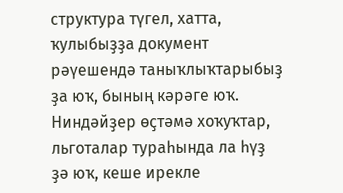структура түгел, хатта, ҡулыбыҙҙа документ рәүешендә таныҡлыҡтарыбыҙ ҙа юҡ, бының кәрәге юҡ. Ниндәйҙер өҫтәмә хоҡуҡтар, льготалар тураһында ла һүҙ ҙә юҡ, кеше ирекле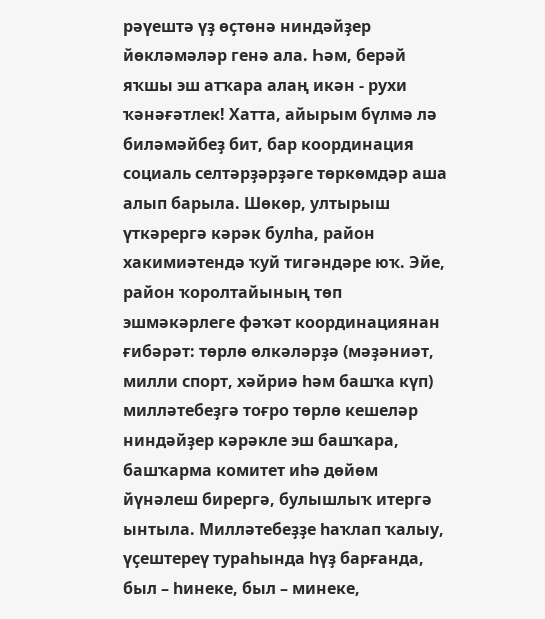рәүештә үҙ өҫтөнә ниндәйҙер йөкләмәләр генә ала. Һәм, берәй яҡшы эш атҡара алаң икән - рухи ҡәнәғәтлек! Хатта, айырым бүлмә лә биләмәйбеҙ бит, бар координация социаль селтәрҙәрҙәге төркөмдәр аша алып барыла. Шөкөр, ултырыш үткәрергә кәрәк булһа, район хакимиәтендә ҡуй тигәндәре юҡ. Эйе, район ҡоролтайының төп эшмәкәрлеге фәҡәт координациянан ғибәрәт: төрлө өлкәләрҙә (мәҙәниәт, милли спорт, хәйриә һәм башҡа күп) милләтебеҙгә тоғро төрлө кешеләр ниндәйҙер кәрәкле эш башҡара, башҡарма комитет иһә дөйөм йүнәлеш бирергә, булышлыҡ итергә ынтыла. Милләтебеҙҙе һаҡлап ҡалыу, үҫештереү тураһында һүҙ барғанда, был – һинеке, был – минеке,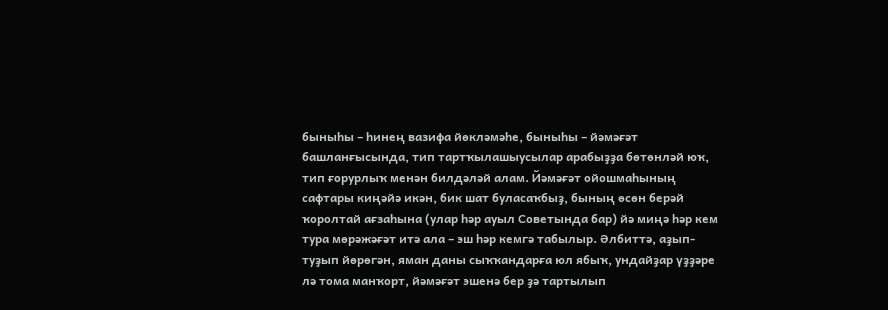быныһы – һинең вазифа йөкләмәһе, быныһы – йәмәғәт башланғысында, тип тартҡылашыусылар арабыҙҙа бөтөнләй юҡ, тип ғорурлыҡ менән билдәләй алам. Йәмәғәт ойошмаһының сафтары киңәйә икән, бик шат буласаҡбыҙ, бының өсөн берәй ҡоролтай ағзаһына (улар һәр ауыл Советында бар) йә миңә һәр кем тура мөрәжәғәт итә ала – эш һәр кемгә табылыр. Әлбиттә, аҙып-туҙып йөрөгән, яман даны сыҡҡандарға юл ябыҡ, ундайҙар үҙҙәре лә тома манҡорт, йәмәғәт эшенә бер ҙә тартылып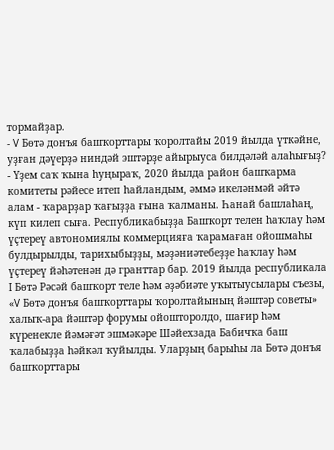тормайҙар.
- V Бөтә донъя башҡорттары ҡоролтайы 2019 йылда үткәйне, уҙған дәүерҙә ниндәй эштәрҙе айырыуса билдәләй алаһығыҙ?
- Үҙем саҡ ҡына һуңыраҡ, 2020 йылда район башҡарма комитеты рәйесе итеп һайландым, әммә икеләнмәй әйтә алам - ҡарарҙар ҡағыҙҙа ғына ҡалманы. Һанай башлаһаң, күп килеп сыға. Республикабыҙҙа Башҡорт телен һаҡлау һәм үҫтереү автономиялы коммерцияға ҡарамаған ойошмаһы булдырылды, тарихыбыҙҙы, мәҙәниәтебеҙҙе һаҡлау һәм үҫтереү йәһәтенән дә гранттар бар. 2019 йылда республикала I Бөтә Рәсәй башҡорт теле һәм әҙәбиәте уҡытыусылары съезы, «V Бөтә донъя башҡорттары ҡоролтайының йәштәр советы» халыҡ-ара йәштәр форумы ойошторолдо, шағир һәм күренекле йәмәғәт эшмәкәре Шәйехзада Бабичҡа баш ҡалабыҙҙа һәйкәл ҡуйылды. Уларҙың барыһы ла Бөтә донъя башҡорттары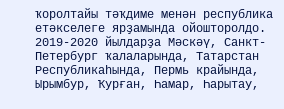ҡоролтайы тәҡдиме менән республика етәкселеге ярҙамында ойошторолдо. 2019-2020 йылдарҙа Мәскәү, Санкт-Петербург ҡалаларында, Татарстан Республикаһында, Пермь крайында, Ырымбур, Ҡурған, Һамар, Һарытау,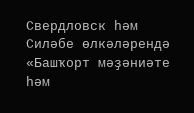Свердловск һәм Силәбе өлкәләрендә «Башҡорт мәҙәниәте һәм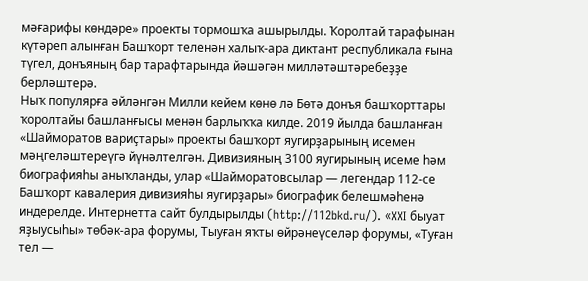мәғарифы көндәре» проекты тормошҡа ашырылды. Ҡоролтай тарафынан күтәреп алынған Башҡорт теленән халыҡ-ара диктант республикала ғына түгел, донъяның бар тарафтарында йәшәгән милләтәштәребеҙҙе берләштерә.
Ныҡ популярға әйләнгән Милли кейем көнө лә Бөтә донъя башҡорттары ҡоролтайы башланғысы менән барлыҡҡа килде. 2019 йылда башланған «Шайморатов вариҫтары» проекты башҡорт яугирҙарының исемен мәңгеләштереүгә йүнәлтелгән. Дивизияның 3100 яугирының исеме һәм биографияһы аныҡланды, улар «Шайморатовсылар — легендар 112-се Башҡорт кавалерия дивизияһы яугирҙары» биографик белешмәһенә индерелде. Интернетта сайт булдырылды (http://112bkd.ru/). «XXI быуат яҙыусыһы» төбәк-ара форумы, Тыуған яҡты өйрәнеүселәр форумы, «Туған тел —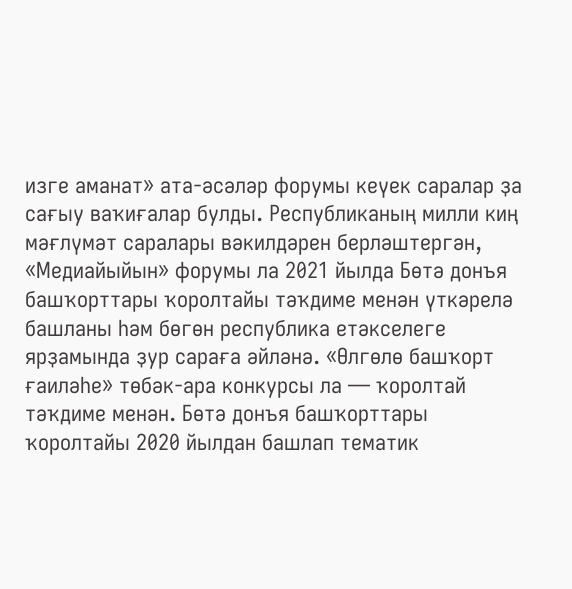изге аманат» ата-әсәләр форумы кеүек саралар ҙа сағыу ваҡиғалар булды. Республиканың милли киң мәғлүмәт саралары вәкилдәрен берләштергән, «Медиайыйын» форумы ла 2021 йылда Бөтә донъя башҡорттары ҡоролтайы тәҡдиме менән үткәрелә башланы һәм бөгөн республика етәкселеге ярҙамында ҙур сараға әйләнә. «Өлгөлө башҡорт ғаиләһе» төбәк-ара конкурсы ла — ҡоролтай тәҡдиме менән. Бөтә донъя башҡорттары ҡоролтайы 2020 йылдан башлап тематик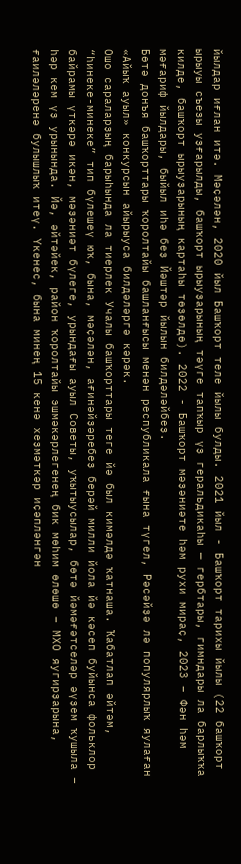йылдар иғлан итә. Мәҫәлән, 2020 йыл Башҡорт теле йылы булды. 2021 йыл - Башҡорт тарихы йылы (22 башҡорт ырыуы съезы уҙғарылды, башҡорт ырыуҙарының тәүге тапҡыр үҙ геральдикаһы — гербтары, гимндары ла барлыҡҡа килде, башҡорт ырыуҙарының картаһы төҙөлдө). 2022 - Башҡорт мәҙәниәте һәм рухи мираҫ, 2023 – Фән һәм мәғариф йылдары, быйыл иһә беҙ Йәштәр йылын билдәләйбеҙ.
Бөтә донъя башҡорттары ҡоролтайы башланғысы менән республикала ғына түгел, Рәсәйҙә лә популярлыҡ яулаған «Айыҡ ауыл» конкурсын айырыуса билдәләргә кәрәк.
Ошо сараларҙың барыһында ла тиерлек Учалы башҡорттары теге йә был кимәлдә ҡатнаша. Ҡабатлап әйтәм, “һинеке-минеке” тип бүлешеү юҡ, бына, мәҫәлән, ағинәйҙәребеҙ берәй милли йола йә кәсеп буйынса фольклор байрамы үткәрә икән, мәҙәниәт бүлеге, урындағы ауыл Советы, уҡытыусылар, бөтә йәмәғәтселәр әүҙем ҡушыла – һәр кем үҙ урынында. Йә, әйтәйек, район ҡоролтайы эшмәкәрлегенең бик мөһим өлөшө – МХО яугирҙарына, ғаиләләренә булышлыҡ итеү. Үкенес, бына минең 15 кенә хеҙмәткәр иҫәпләнгән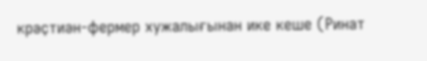крәҫтиән-фермер хужалығынан ике кеше (Ринат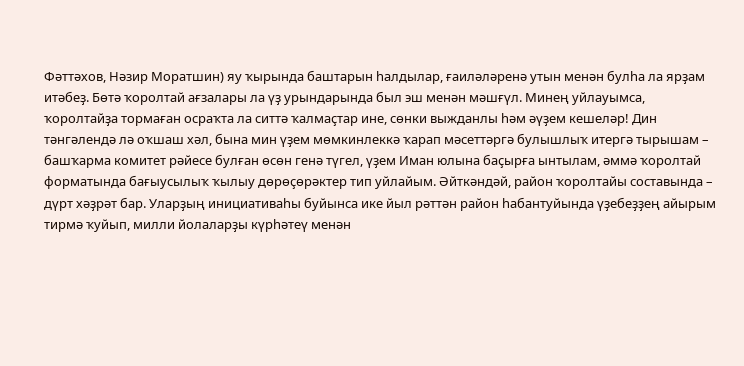Фәттәхов, Нәзир Моратшин) яу ҡырында баштарын һалдылар, ғаиләләренә утын менән булһа ла ярҙам итәбеҙ. Бөтә ҡоролтай ағзалары ла үҙ урындарында был эш менән мәшғүл. Минең уйлауымса, ҡоролтайҙа тормаған осраҡта ла ситтә ҡалмаҫтар ине, сөнки выжданлы һәм әүҙем кешеләр! Дин тәнгәлендә лә оҡшаш хәл, бына мин үҙем мөмкинлеккә ҡарап мәсеттәргә булышлыҡ итергә тырышам – башҡарма комитет рәйесе булған өсөн генә түгел, үҙем Иман юлына баҫырға ынтылам, әммә ҡоролтай форматында бағыусылыҡ ҡылыу дөрөҫөрәктер тип уйлайым. Әйткәндәй, район ҡоролтайы составында – дүрт хәҙрәт бар. Уларҙың инициативаһы буйынса ике йыл рәттән район һабантуйында үҙебеҙҙең айырым тирмә ҡуйып, милли йолаларҙы күрһәтеү менән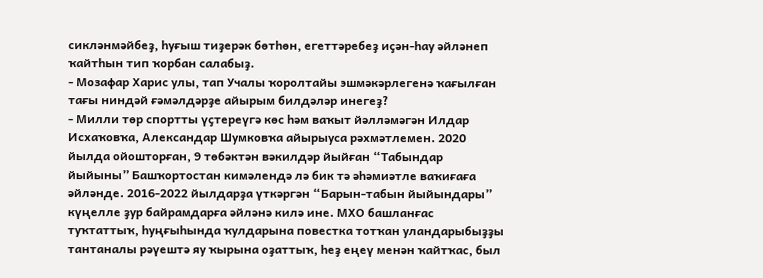сикләнмәйбеҙ, һуғыш тиҙерәк бөтһөн, егеттәребеҙ иҫән-һау әйләнеп ҡайтһын тип ҡорбан салабыҙ.
- Мозафар Харис улы, тап Учалы ҡоролтайы эшмәкәрлегенә ҡағылған тағы ниндәй ғәмәлдәрҙе айырым билдәләр инегеҙ?
- Милли төр спортты үҫтереүгә көс һәм ваҡыт йәлләмәгән Илдар Исхаҡовҡа, Александар Шумковҡа айырыуса рәхмәтлемен. 2020 йылда ойошторған, 9 төбәктән вәкилдәр йыйған “Табындар йыйыны” Башҡортостан кимәлендә лә бик тә әһәмиәтле ваҡиғаға әйләнде. 2016-2022 йылдарҙа үткәргән “Барын-табын йыйындары” күңелле ҙур байрамдарға әйләнә килә ине. МХО башланғас туҡтаттыҡ, һуңғыһында ҡулдарына повестка тотҡан уландарыбыҙҙы тантаналы рәүештә яу ҡырына оҙаттыҡ, һеҙ еңеү менән ҡайтҡас, был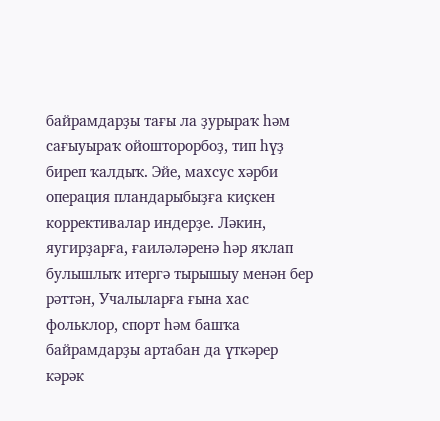байрамдарҙы тағы ла ҙурыраҡ һәм сағыуыраҡ ойошторорбоҙ, тип һүҙ биреп ҡалдыҡ. Эйе, махсус хәрби операция пландарыбыҙға киҫкен коррективалар индерҙе. Ләкин, яугирҙарға, ғаиләләренә һәр яҡлап булышлыҡ итергә тырышыу менән бер рәттән, Учалыларға ғына хас фольклор, спорт һәм башҡа байрамдарҙы артабан да үткәрер кәрәк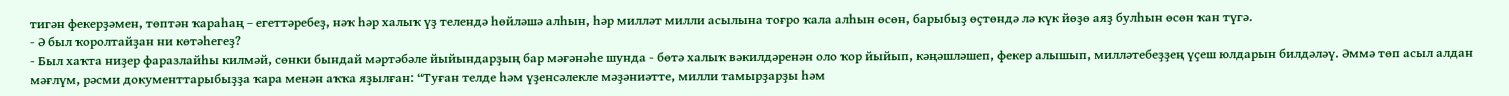тигән фекерҙәмен, төптән ҡараһаң – егеттәребеҙ, нәҡ һәр халыҡ үҙ телендә һөйләшә алһын, һәр милләт милли асылына тоғро ҡала алһын өсөн, барыбыҙ өҫтөндә лә күк йөҙө аяҙ булһын өсөн ҡан түгә.
- Ә был ҡоролтайҙан ни көтәһегеҙ?
- Был хаҡта ниҙер фаразлайһы килмәй, сөнки бындай мәртәбәле йыйындарҙың бар мәғәнәһе шунда - бөтә халыҡ вәкилдәренән оло ҡор йыйып, кәңәшләшеп, фекер алышып, милләтебеҙҙең үҫеш юлдарын билдәләү. Әммә төп асыл алдан мәғлүм, рәсми документтарыбыҙҙа ҡара менән аҡҡа яҙылған: “Туған телде һәм үҙенсәлекле мәҙәниәтте, милли тамырҙарҙы һәм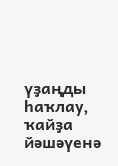үҙаңды һаҡлау, ҡайҙа йәшәүенә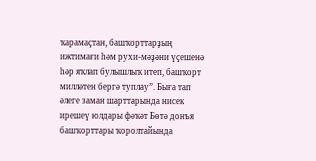ҡарамаҫтан, башҡорттарҙың ижтимағи һәм рухи-мәҙәни үҫешенә һәр яҡлап булышлыҡ итеп, башҡорт милләтен бергә туплау”. Быға тап әлеге заман шарттарында нисек ирешеү юлдары фәҡәт Бөтә донъя башҡорттары ҡоролтайында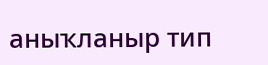аныҡланыр тип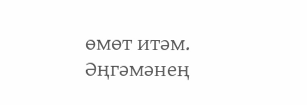өмөт итәм. Әңгәмәнең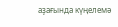аҙағында күңелемә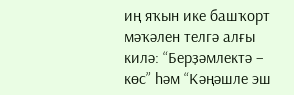иң яҡын ике башҡорт мәҡәлен телгә алғы килә: “Берҙәмлектә – көс” һәм “Кәңәшле эш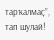тарҡалмаҫ”, тап шулай!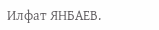Илфат ЯНБАЕВ.